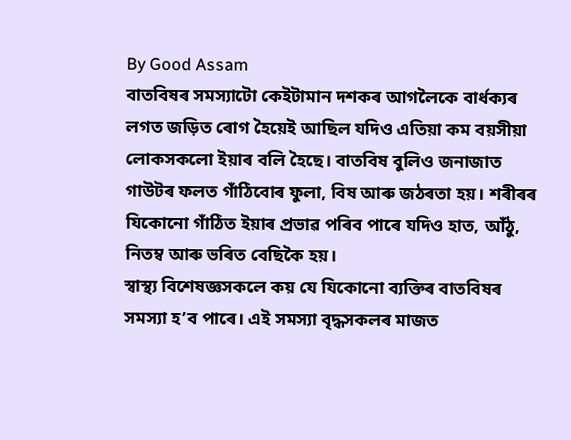By Good Assam
বাতবিষৰ সমস্যাটো কেইটামান দশকৰ আগলৈকে বাৰ্ধক্যৰ লগত জড়িত ৰোগ হৈয়েই আছিল যদিও এতিয়া কম বয়সীয়া লোকসকলো ইয়াৰ বলি হৈছে। বাতবিষ বুলিও জনাজাত গাউটৰ ফলত গাঁঠিবোৰ ফুলা, বিষ আৰু জঠৰতা হয়। শৰীৰৰ যিকোনো গাঁঠিত ইয়াৰ প্ৰভাৱ পৰিব পাৰে যদিও হাত, আঁঠু, নিতম্ব আৰু ভৰিত বেছিকৈ হয়।
স্বাস্থ্য বিশেষজ্ঞসকলে কয় যে যিকোনো ব্যক্তিৰ বাতবিষৰ সমস্যা হ’ব পাৰে। এই সমস্যা বৃদ্ধসকলৰ মাজত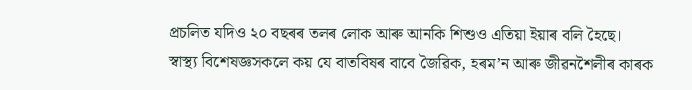প্ৰচলিত যদিও ২০ বছৰৰ তলৰ লোক আৰু আনকি শিশুও এতিয়া ইয়াৰ বলি হৈছে।
স্বাস্থ্য বিশেষজ্ঞসকলে কয় যে বাতবিষৰ বাবে জৈৱিক, হৰম’ন আৰু জীৱনশৈলীৰ কাৰক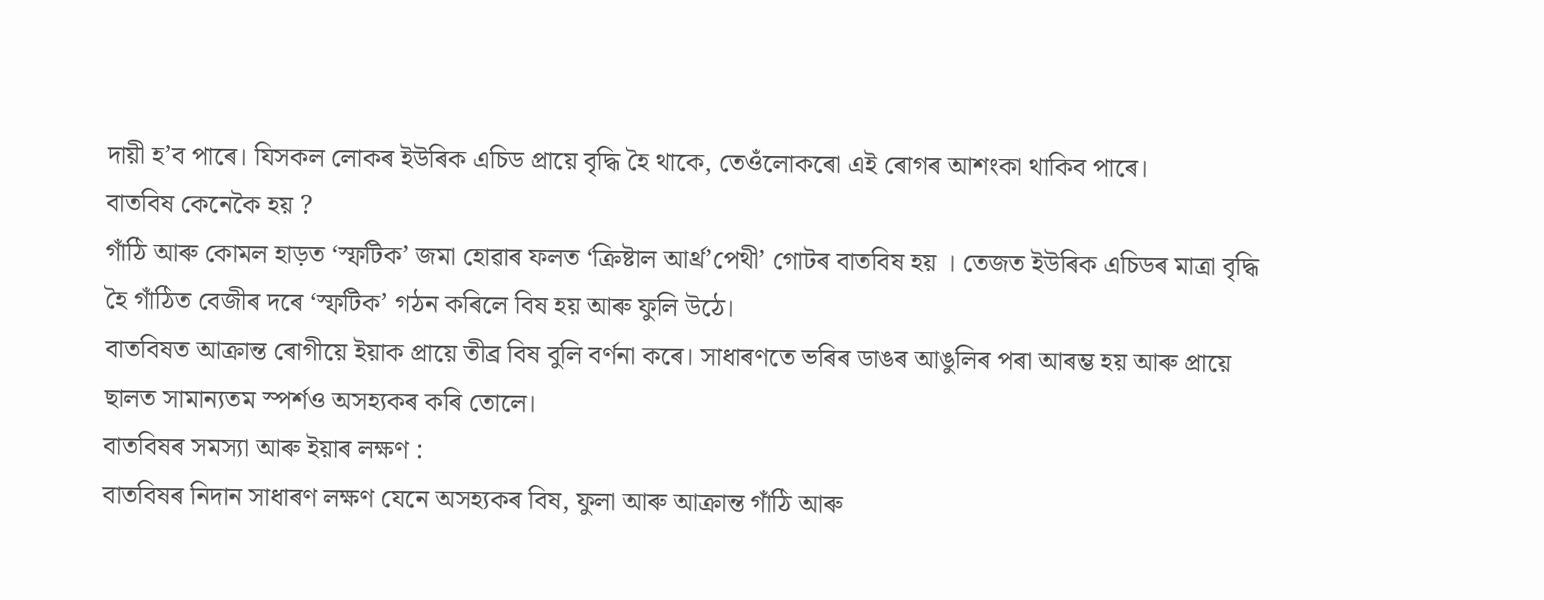দায়ী হ’ব পাৰে। যিসকল লোকৰ ইউৰিক এচিড প্ৰায়ে বৃদ্ধি হৈ থাকে, তেওঁলোকৰো এই ৰোগৰ আশংকা থাকিব পাৰে।
বাতবিষ কেনেকৈ হয় ?
গাঁঠি আৰু কোমল হাড়ত ‘স্ফটিক’ জমা হোৱাৰ ফলত ‘ক্ৰিষ্টাল আৰ্থ্ৰ’পেথী’ গোটৰ বাতবিষ হয় । তেজত ইউৰিক এচিডৰ মাত্ৰা বৃদ্ধি হৈ গাঁঠিত বেজীৰ দৰে ‘স্ফটিক’ গঠন কৰিলে বিষ হয় আৰু ফুলি উঠে।
বাতবিষত আক্ৰান্ত ৰোগীয়ে ইয়াক প্ৰায়ে তীব্ৰ বিষ বুলি বৰ্ণনা কৰে। সাধাৰণতে ভৰিৰ ডাঙৰ আঙুলিৰ পৰা আৰম্ভ হয় আৰু প্ৰায়ে ছালত সামান্যতম স্পৰ্শও অসহ্যকৰ কৰি তোলে।
বাতবিষৰ সমস্যা আৰু ইয়াৰ লক্ষণ :
বাতবিষৰ নিদান সাধাৰণ লক্ষণ যেনে অসহ্যকৰ বিষ, ফুলা আৰু আক্ৰান্ত গাঁঠি আৰু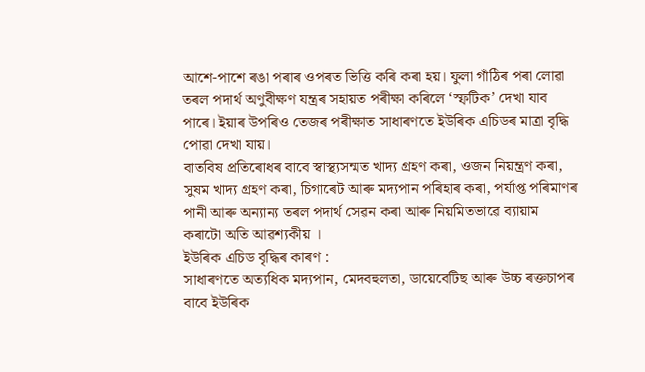আশে-পাশে ৰঙা পৰাৰ ওপৰত ভিত্তি কৰি কৰা হয়। ফুলা গাঁঠিৰ পৰা লোৱা তৰল পদাৰ্থ অণুবীক্ষণ যন্ত্ৰৰ সহায়ত পৰীক্ষা কৰিলে ‘স্ফটিক’ দেখা যাব পাৰে। ইয়াৰ উপৰিও তেজৰ পৰীক্ষাত সাধাৰণতে ইউৰিক এচিডৰ মাত্ৰা বৃদ্ধি পোৱা দেখা যায়।
বাতবিষ প্ৰতিৰোধৰ বাবে স্বাস্থ্যসন্মত খাদ্য গ্ৰহণ কৰা, ওজন নিয়ন্ত্ৰণ কৰা, সুষম খাদ্য গ্ৰহণ কৰা, চিগাৰেট আৰু মদ্যপান পৰিহাৰ কৰা, পৰ্যাপ্ত পৰিমাণৰ পানী আৰু অন্যান্য তৰল পদাৰ্থ সেৱন কৰা আৰু নিয়মিতভাৱে ব্যায়াম কৰাটো অতি আৱশ্যকীয় ।
ইউৰিক এচিড বৃদ্ধিৰ কাৰণ :
সাধাৰণতে অত্যধিক মদ্যপান, মেদবহুলতা, ডায়েবেটিছ আৰু উচ্চ ৰক্তচাপৰ বাবে ইউৰিক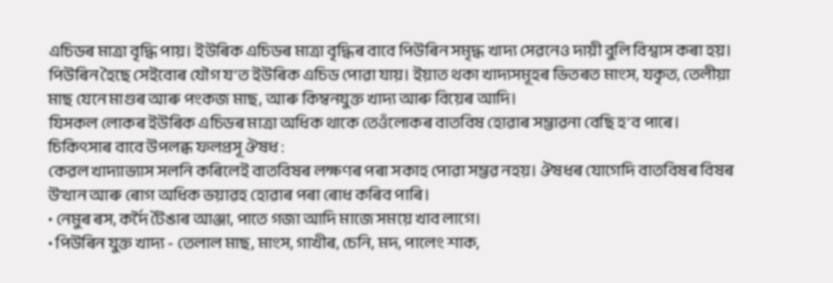এচিডৰ মাত্ৰা বৃদ্ধি পায়। ইউৰিক এচিডৰ মাত্ৰা বৃদ্ধিৰ বাবে পিউৰিন সমৃদ্ধ খাদ্য সেৱনেও দায়ী বুলি বিশ্বাস কৰা হয়। পিউৰিন হৈছে সেইবোৰ যৌগ য’ত ইউৰিক এচিড পোৱা যায়। ইয়াত থকা খাদ্যসমূহৰ ভিতৰত মাংস, যকৃত, তেলীয়া মাছ যেনে মাগুৰ আৰু পংকজ মাছ, আৰু কিম্বনযুক্ত খাদ্য আৰু বিয়েৰ আদি।
যিসকল লোকৰ ইউৰিক এচিডৰ মাত্ৰা অধিক থাকে তেওঁলোকৰ বাতবিষ হোৱাৰ সম্ভাৱনা বেছি হ’ব পাৰে।
চিকিৎসাৰ বাবে উপলব্ধ ফলপ্ৰসূ ঔষধ :
কেৱল খাদ্যাভ্যাস সলনি কৰিলেই বাতবিষৰ লক্ষণৰ পৰা সকাহ পোৱা সম্ভৱ নহয়। ঔষধৰ যোগেদি বাতবিষৰ বিষৰ উত্থান আৰু ৰোগ অধিক ভয়াৱহ হোৱাৰ পৰা ৰোধ কৰিব পাৰি।
• নেমুৰ ৰস, কৰ্দৈ টৈঙাৰ আঞ্জা, পাতে গজা আদি মাজে সময়ে খাব লাগে।
• পিউৰিন যুক্ত খাদ্য - তেলাল মাছ, মাংস, গাখীৰ, চেনি, মদ, পালেং শাক,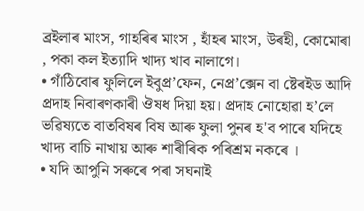ব্ৰইলাৰ মাংস, গাহৰিৰ মাংস , হাঁহৰ মাংস, উৰহী, কোমোৰা , পকা কল ইত্যাদি খাদ্য খাব নালাগে।
• গাঁঠিবোৰ ফুলিলে ইবুপ্ৰ’ফেন, নেপ্ৰ’ক্সেন বা ষ্টেৰইড আদি প্ৰদাহ নিবাৰণকাৰী ঔষধ দিয়া হয়। প্ৰদাহ নোহোৱা হ’লে ভৱিষ্যতে বাতবিষৰ বিষ আৰু ফুলা পুনৰ হ'ব পাৰে যদিহে খাদ্য বাচি নাখায় আৰু শাৰীৰিক পৰিশ্ৰম নকৰে ।
• যদি আপুনি সৰুৰে পৰা সঘনাই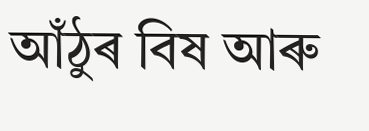আঁঠুৰ বিষ আৰু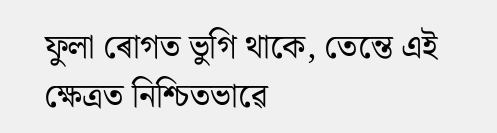ফুলা ৰোগত ভুগি থাকে, তেন্তে এই ক্ষেত্ৰত নিশ্চিতভাৱে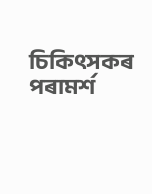চিকিৎসকৰ পৰামৰ্শ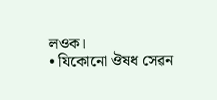লওক।
• যিকোনো ঔষধ সেৱন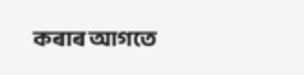কৰাৰ আগতে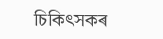চিকিৎসকৰ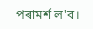পৰামৰ্শ ল'ব।